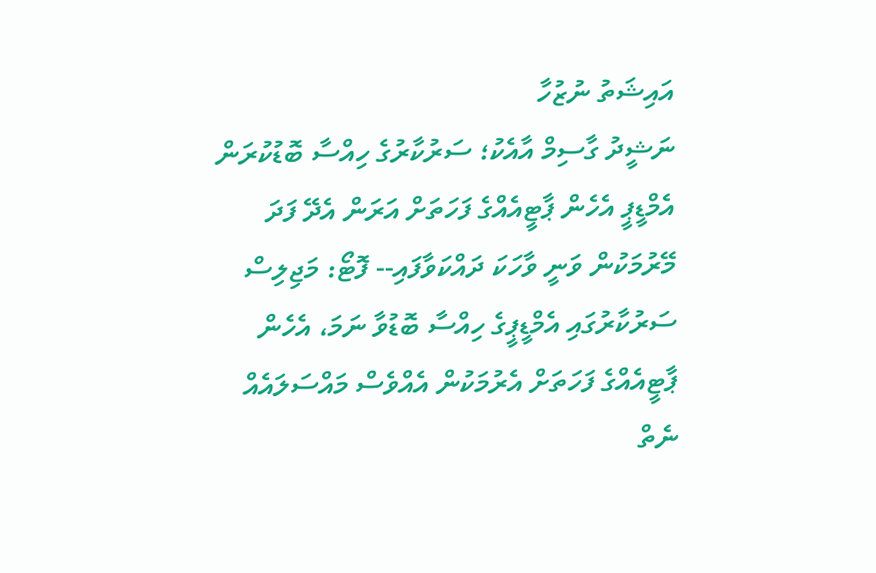އައިޝަތު ނުޒުހާ
ނަޝީދު ގާސިމް އާއެކު؛ ސަރުކާރުގެ ހިއްސާ ބޮޑުކުރަން އެމްޑީޕީ އެހެން ޕާޓީއެއްގެ ފަހަތަށް އަރަން އެދޭ ފަދަ މޭރުމަކުން ވަނީ ވާހަކަ ދައްކަވާފައި-- ފޮޓޯ: މަޖިލިސް
ސަރުކާރުގައި އެމްޑީޕީގެ ހިއްސާ ބޮޑުވާ ނަމަ، އެހެން ޕާޓީއެއްގެ ފަހަތަށް އެރުމަކުން އެއްވެސް މައްސަލައެއް ނެތް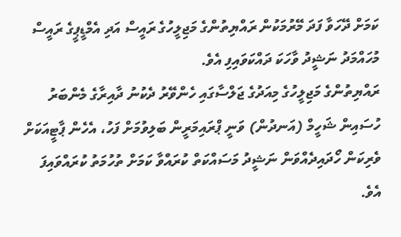ކަމަށް ދޭހަވާ ފަދަ މޭރުމަކުން ރައްޔިތުންގެ މަޖިލީހުގެ ރައީސް އަދި އެމްޑީޕީގެ ރައީސް މުހައްމަދު ނަޝީދު ވާހަކަ ދައްކަވައިފި އެވެ.
ރައްޔިތުންގެ މަޖިލީހުގެ މިއަދުގެ ޖަލްސާގައި ހެންވޭރު ދެކުނު ދާއިރާގެ މެންބަރު ހުސައިން ޝަހީމް (އަނދުން) ވަނީ ޕްރައިމަރީން ބަލިވުމަށް ފަހު، އެހެން ޕާޓީއަކަށް ވެރިކަން ހޯދައިދެއްވަން ނަޝީދު މަސައްކަތް ކުރައްވާ ކަމަށް ތުހުމަތު ކުރައްވައިފަ އެވެ.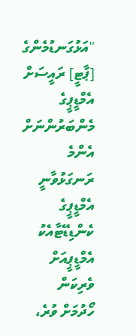"އަޅުގަނޑުމެންގެ [ޕާޓީ] ރައީސަށް އެމްޑީޕީގެ މެންބަރުންނަށް އެންމެ ރަނގަޅުވާނީ އެމްޑީޕީގެ ކެންޑިޑޭޓާއެކު އެމްޑީޕީއަށް ވެރިކަން ހޯދުމަށް ވުރެ،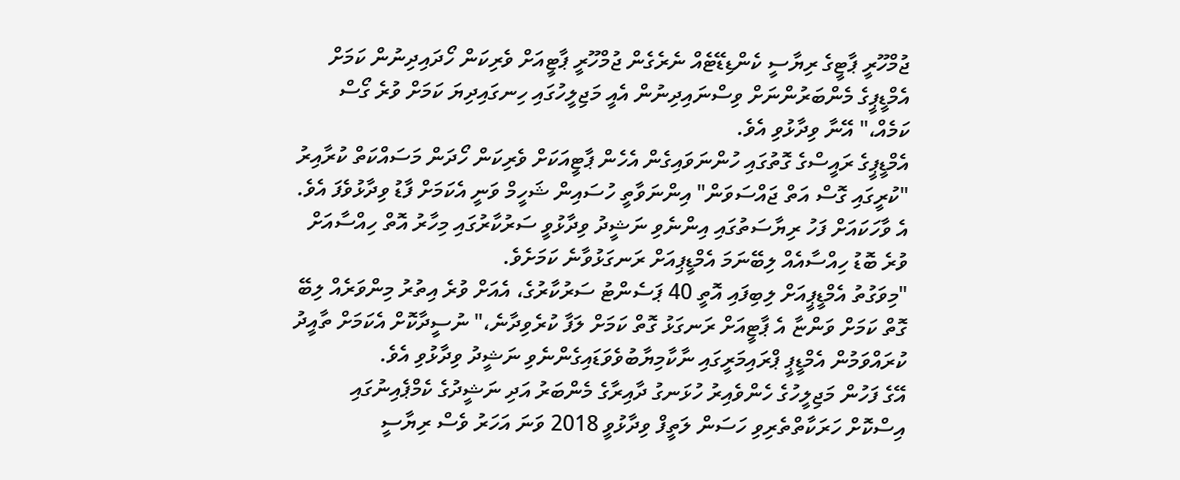ޖުމްހޫރީ ޕާޓީގެ ރިޔާސީ ކެންޑިޑޭޓެއް ނެރެގެން ޖުމްހޫރީ ޕާޓީއަށް ވެރިކަން ހޯދައިދިނުން ކަމަށް އެމްޑީޕީގެ މެންބަރުންނަށް ވިސްނައިދިނުން އެއީ މަޖިލީހުގައި ހިނގައިދިޔަ ކަމަށް ވުރެ ގޯސް ކަމެއް،" އޭނާ ވިދާޅުވި އެވެ.
އެމްޑީޕީގެ ރައީސްގެ ގޮތުގައި ހުންނަވައިގެން އެހެން ޕާޓީއަކަށް ވެރިކަން ހޯދަން މަސައްކަތް ކުރާއިރު "ކުރީގައި ގޮސް އަތް ޖައްސަވަން" އިންނަވާތީ ހުސައިން ޝަހީމް ވަނީ އެކަމަށް ފާޑު ވިދާޅުވެފަ އެވެ.
އެ ވާހަކައަށް ފަހު ރިޔާސަތުގައި އިންނެވި ނަޝީދު ވިދާޅުވީ ސަރުކާރުގައި މިހާރު އޮތް ހިއްސާއަށް ވުރެ ބޮޑު ހިއްސާއެއް ލިބޭނަމަ އެމްޑީޕިއަށް ރަނގަޅުވާނެ ކަމަށެވެ.
"މިވަގުތު އެމްޑީޕީއަށް ލިބިފައި އޮތީ 40 ޕަސެންޓު ސަރުކާރުގެ، އެއަށް ވުރެ އިތުރު މިންވަރެއް ލިބޭ ގޮތް ކަމަށް ވަންޏާ އެ ޕާޓީއަށް ރަނގަޅު ގޮތް ކަމަށް ލަފާ ކުރެވިދާނެ،" ނުސީދާކޮށް އެކަމަށް ތާއީދު ކުރައްވަމުން އެމްޑީޕީ ޕްރައިމަރީގައި ނާކާމިޔާބުވެވަޑައިގެންނެވި ނަޝީދު ވިދާޅުވި އެވެ.
އޭގެ ފަހުން މަޖިލީހުގެ ހެންވެއިރު ހުޅަނގު ދާއިރާގެ މެންބަރު އަދި ނަޝީދުގެ ކެމްޕެއިނުގައި އިސްކޮށް ހަރަކާތްތެރިވި ހަސަން ލަތީފް ވިދާޅުވީ 2018 ވަނަ އަހަރު ވެސް ރިޔާސީ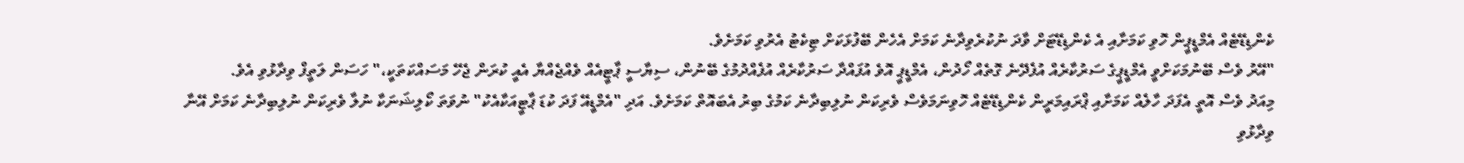ކެންޑިޑޭޓެއް އެމްޑީޕީން ހޮވި ކަމަށާއި އެ ކެންޑިޑޭޓަށް ވާދަ ނުކުރެވިދާނެ ކަމަށް އެހެން ބޭފުޅަކަށް ޓިކެޓު އެރުވި ކަމަށެވެ.
"އޭރު ވެސް ބޭނުމަކަށްވީ އެމްޑީޕީގެ ސަރުކާރެއް އުފެދޭނެ ގޮތެއް ހޯދުން، އެމްޑީޕީ އޮވެ އުފައްދާ ސަރުކާރެއް އުފެއްދުމުގެ ބޭނުން، ސިޔާސީ ޕާޓީއެއް ވެއްޖެއްޔާ އެއީ ކުރަން ޖެހޭ މަސައްކަތަކީ،" ހަސަން ލަތީފް ވިދާޅުވި އެވެ.
މިއަދު ވެސް އޮތީ އެފަދަ ހާލެއް ކަމަށާއި ޕްރައިމަރީން ކެންޑިޑޭޓެއް ހޮވިނަމަވެސް ވެރިކަން ނުލިބިދާނެ ކަމުގެ ބިރު އެބައޮތް ކަމަށެވެ. އަދި "އެމްޑީއޭ ފަދަ ކުޑަ ޕާޓީއަކާއެކު" ނުވަތަ ކޯލިޝަނަކާ ނުލާ ވެރިކަން ނުލިބިދާނެ ކަމަށް އޭނާ ވިދާޅުވި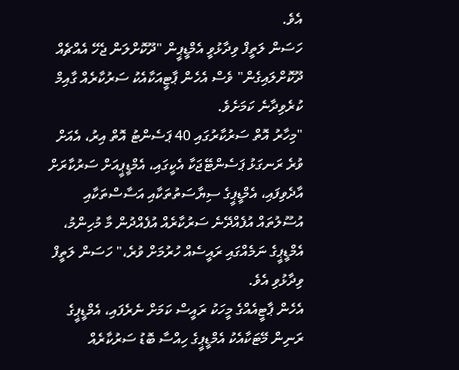އެވެ.
ހަސަން ލަތީފް ވިދާޅުވީ އެމްޑީޕީން "ދޫކޮށްލަން ޖެހޭ އެއްޗެއް ދޫކޮށްލައިގެން" ވެސް އެހެން ޕާޓީއަކާއެކު ސަރުކާރެއް ގާއިމް ކުރެވިދާނެ ކަމަށެވެ.
"މިހާރު އޮތް ސަރުކާރުގައި 40 ޕަސެންޓު އޮތް އިރު، އެއަށް ވުރެ ރަނގަޅު ޕަސެންޓޭޖަކާ އެކީގައި، އެމްޑީޕީއަށް ސަރުކާރަށް އާދެވިފައި، އެމްޑީޕީގެ ސިޔާސަތުތަކާއި އަސާސްތަކާއި އުސޫލުތައް އުފެއްދޭނެ ސަރުކާރެއް އުފެއްދުން މާ މުހިންމު، އެމްޑީޕީގެ ނަމެއްގައި ރައީސެއް ހުރުމަށް ވުރެ،" ހަސަން ލަތީފް ވިދާޅުވި އެވެ.
އެހެން ޕާޓީއެއްގެ މީހަކު ރައީސް ކަމަށް ނެރެފައި، އެމްޑީޕީގެ ރަނިން މޭޓަކާއެކު އެމްޑީޕީގެ ހިއްސާ ބޮޑު ސަރުކާރެއް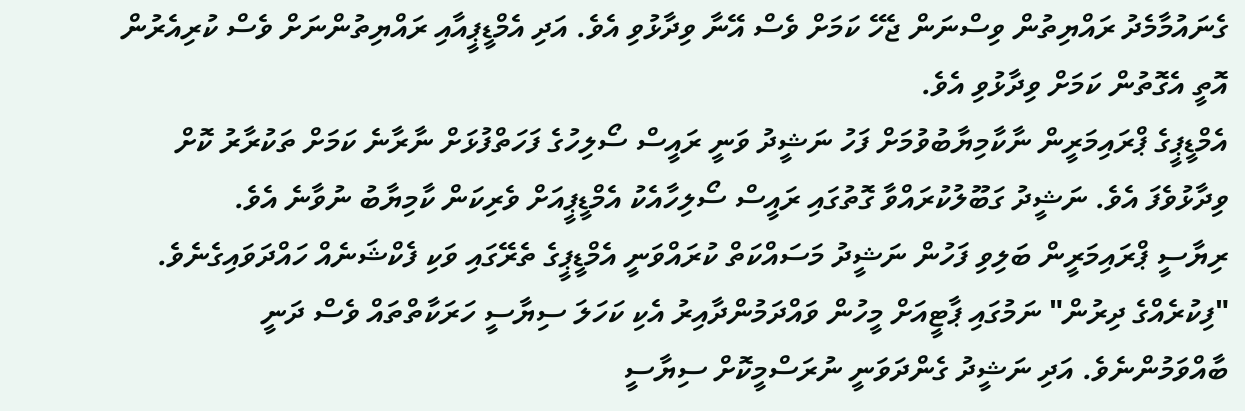ގެނައުމާމެދު ރައްޔިތުން ވިސްނަން ޖެހޭ ކަމަށް ވެސް އޭނާ ވިދާޅުވި އެވެ. އަދި އެމްޑީޕީއާއި ރައްޔިތުންނަށް ވެސް ކުރިއެރުން އޮތީ އެގޮތުން ކަމަށް ވިދާޅުވި އެވެ.
އެމްޑީޕީގެ ޕްރައިމަރީން ނާކާމިޔާބުވުމަށް ފަހު ނަޝީދު ވަނީ ރައީސް ސޯލިހުގެ ފަހަތްފުޅަށް ނާރާނެ ކަމަށް ތަކުރާރު ކޮށް ވިދާޅުވެފަ އެވެ. ނަޝީދު ގަބޫލުކުރައްވާ ގޮތުގައި ރައީސް ސޯލިހާއެކު އެމްޑީޕީއަށް ވެރިކަން ކާމިޔާބު ނުވާނެ އެވެ.
ރިޔާސީ ޕްރައިމަރީން ބަލިވި ފަހުން ނަޝީދު މަސައްކަތް ކުރައްވަނީ އެމްޑީޕީގެ ތެރޭގައި ވަކި ފެކްޝަނެއް ހައްދަވައިގެނެވެ. "ފިކުރެއްގެ ދިރުން" ނަމުގައި ޕާޓީއަށް މީހުން ވައްދަމުންދާއިރު އެކި ކަހަލަ ސިޔާސީ ހަރަކާތްތައް ވެސް ދަނީ ބާއްވަމުންނެވެ. އަދި ނަޝީދު ގެންދަވަނީ ނުރަސްމީކޮށް ސިޔާސީ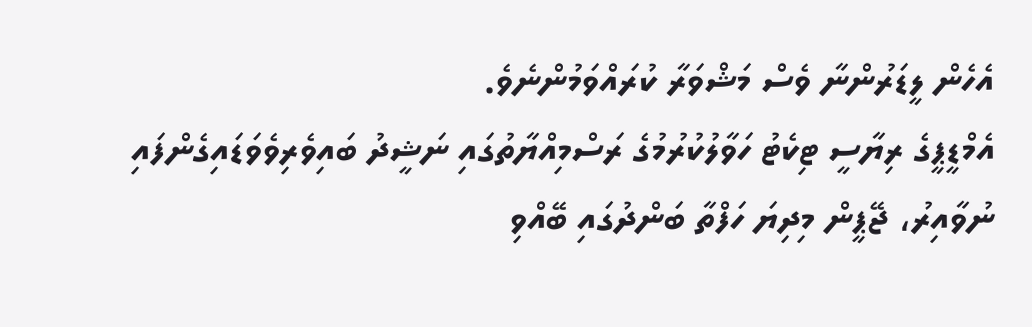އެހެން ލީޑަރުންނާ ވެސް މަޝްވަރާ ކުރައްވަމުންނެވެ.
އެމްޑީޕީގެ ރިޔާސީ ޓިކެޓު ހަވާލުކުރުމުގެ ރަސްމިއްޔާތުގައި ނަޝީދު ބައިވެރިވެވަޑައިގެންފައި ނުވާއިރު، ޖޭޕީން މިދިޔަ ހަފްތާ ބަންދުގައި ބޭއްވި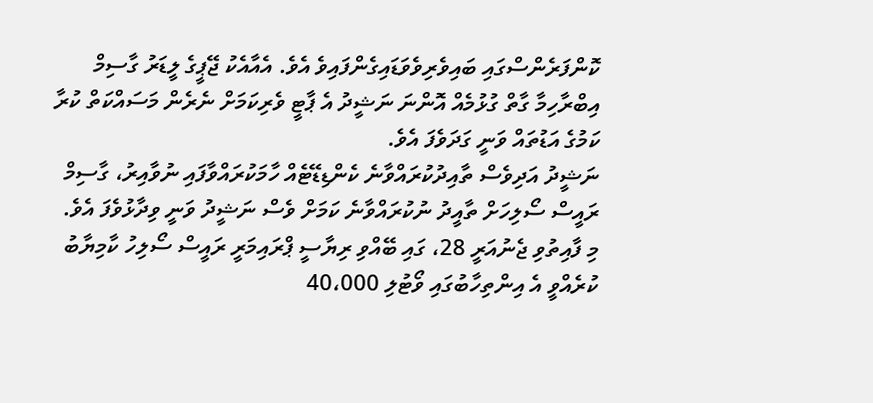ކޮންފަރެންސްގައި ބައިވެރިވެވަޑައިގެންފައިވެ އެވެ. އެއާއެކު ޖޭޕީގެ ލީޑަރު ގާސިމް އިބްރާހިމާ ގާތް ގުޅުމެއް އޮންނަ ނަޝީދު އެ ޕާޓީ ވެރިކަމަށް ނެރެން މަސައްކަތް ކުރާ ކަމުގެ އަޑުތައް ވަނީ ގަދަވެފަ އެވެ.
ނަޝީދު އަދިވެސް ތާއިދުކުރައްވާނެ ކެންޑިޑޭޓެއް ހާމަކުރައްވާފައި ނުވާއިރު، ގާސިމް ރައީސް ސޯލިހަށް ތާއީދު ނުކުރައްވާނެ ކަމަށް ވެސް ނަޝީދު ވަނީ ވިދާޅުވެފަ އެވެ.
މި ފާއިތުވި ޖެނުއަރީ 28، ގައި ބޭއްވި ރިޔާސީ ޕްރައިމަރީ ރައީސް ސޯލިހު ކާމިޔާބު ކުރެއްވީ އެ އިންތިހާބުގައި ވޯޓުލި 40،000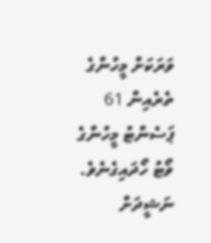ވަރަކަށް މީހުންގެ ތެރެއިން 61 ޕަސެންޓު މީހުންގެ ވޯޓު ހޯދައިގެނެވެ. ނަޝީދަށް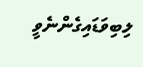ލިބިވަޑައިގެންނެވީ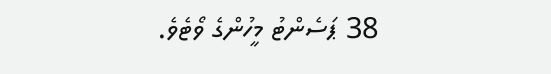38 ޕަސެންޓު މީހުންގެ ވޯޓެވެ.